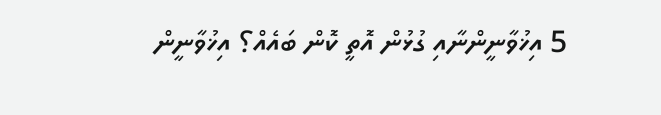5 އިޚުވާނީންނާއި ގުޅުން އޮތީ ކޮން ބައެއް؟ އިޚުވާނީން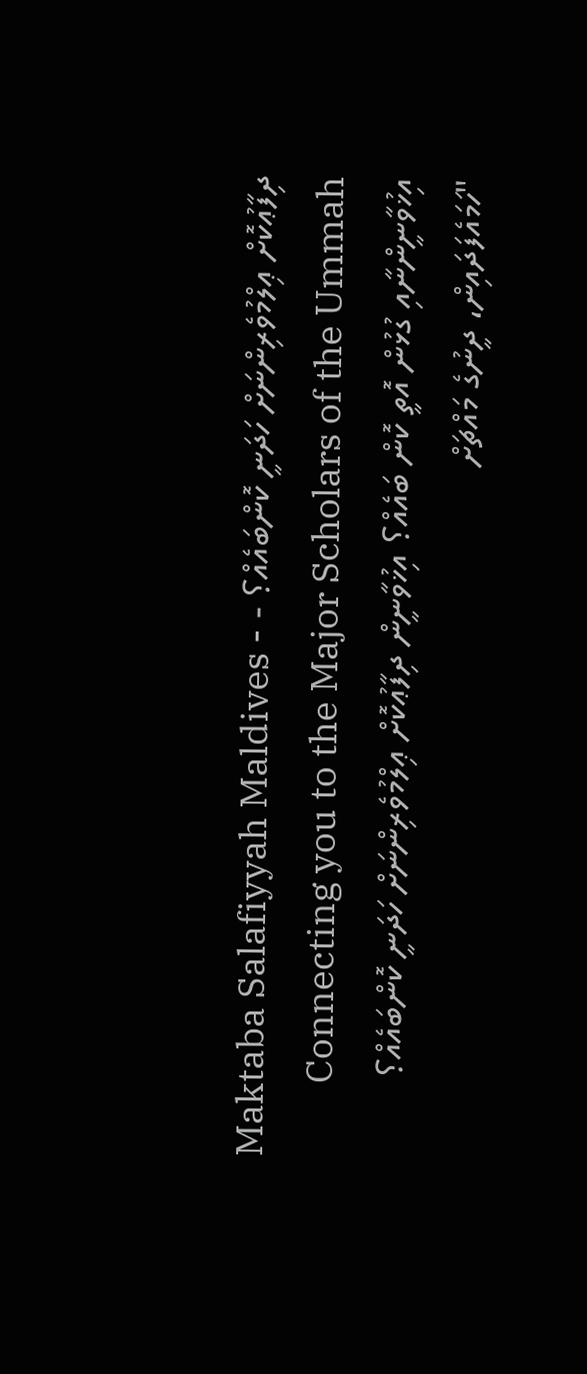ދިފާޢުކޮށް ޢިލްމުވެރިންނަށް ހަދަނީ ކޮންބައެއް؟ - Maktaba Salafiyyah Maldives - Connecting you to the Major Scholars of the Ummah
އިޚުވާނީންނާއި ގުޅުން އޮތީ ކޮން ބައެއް؟ އިޚުވާނީން ދިފާޢުކޮށް ޢިލްމުވެރިންނަށް ހަދަނީ ކޮންބައެއް؟
"ހަމައެފަދައިން، ދީނުގެ މައްޗަށް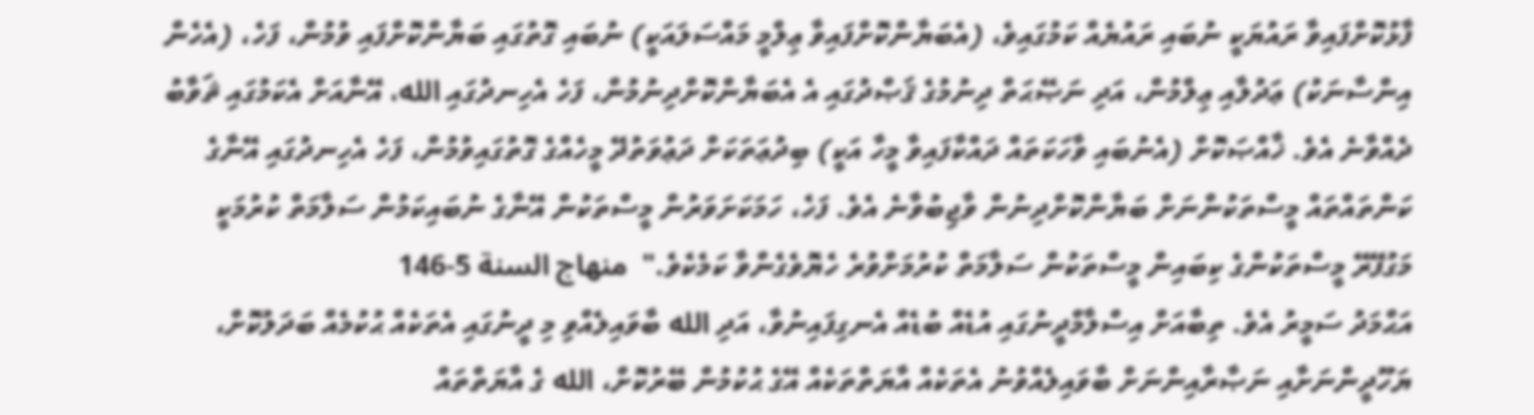ފާޅުކޮށްފައިވާ ރައުޔަކީ ނުބައި ރައުޔެއް ކަމުގައިވެ، (އެބަޔާންކޮށްފައިވާ ޢިލްމީ މައްސަލައަކީ) ނުބައި ގޮތުގައި ބަޔާންކޮށްފައި ވުމުން، ފަހެ، (އެހެން އިންސާނަކު) ޢަދުލާއި ޢިލްމުން، އަދި ނަޞޭޙަތް ދިނުމުގެ ޤަޞްދުގައި އެ އެބަޔާންކޮށްދިނުމުން، ފަހެ އެހިނދުގައި الله، އޭނާއަށް އެކަމުގައި ޘަވާބު ދެއްވާނެ އެވެ. ޚާއްޞަކޮށް (އެނުބައި ވާހަކަތައް ދައްކާފައިވާ މީހާ އަކީ) ބިދުޢަތަކަށް ދަޢުވަތުދޭ މީހެއްގެ ގޮތުގައިވުމުން، ފަހެ އެހިނދުގައި އޭނާގެ ކަންތައްތައް މީސްތަކުންނަށް ބަޔާންކޮށްދިނުން ވާޖިބުވާނެ އެވެ. ފަހެ، ހަމަކަށަވަރުން މީސްތަކުން އޭނާގެ ނުބައިކަމުން ސަލާމަތް ކުރުމަކީ މަގުފޭރޭ މީސްތަކުންގެ ކިބައިން މީސްތަކުން ސަލާމަތް ކުރުމަށްވުރެ ހެޔޮވެގެންވާ ކަމެކެވެ."  منهاج السنة 5-146
އަޙްމަދު ސަމީރު އެވެ. ތިބާއަށް އިސްލާމްދީނުގައި އުޑެއް ބުޑެއް އެނގިފައިނުވާ، އަދި الله ބާވައިލެއްވި މި ދީނުގައި އެތަކެއް ޙުކުމެއް ބަދަލުކޮށް، ޔަހޫދީންނަށާއި ނަޞާރާއިންނަށް ބާވައިލެއްވުނު އެތަކެއް އާޔަތްތަކެއް އޭގެ ޙުކުމުން ބޭރުކޮށް، الله ގެ އާޔަތްތައް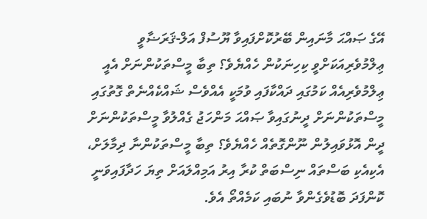އޭގެ ޞައްޙަ މާނައިން ބޭރުކޮށްފައިވާ ޔޫސުފް އަލް-ޤަރަޟާވީ ޢިލްމުވެރިއަކަށްވީ ކިހިނަކުން ހެއްޔެވެ؟ ތިބާ މީސްތަކުންނަށް އެއީ ޢިލްމުވެރިއެއް ކަމުގައި ދައްކާފައި ވުމަކީ އެއްވެސް ޝައްކެއްނެތް ގޮތުގައި މީސްތަކުންނަށް ދީނުގައިވާ ޞައްޙަ މަންހަޖު ގެއްލުވާ މީސްތަކުންނަށް ދީން އޮޅުވައިލުން ނޫންގޮތެއް ހެއްޔެވެ؟ ތިބާ މީސްތަކުންނާ ދިމާލަށް، އެކިއެކި ބަސްތައް ނިސްބަތް ކުރާ އިރު އަމިއްލައަށް ތިޔަ ހަދާފައިވަނީ ކޮންފަދަ ބޮޑުވެގެންވާ ނުބައި ކަމެއްތޯ އެވެ.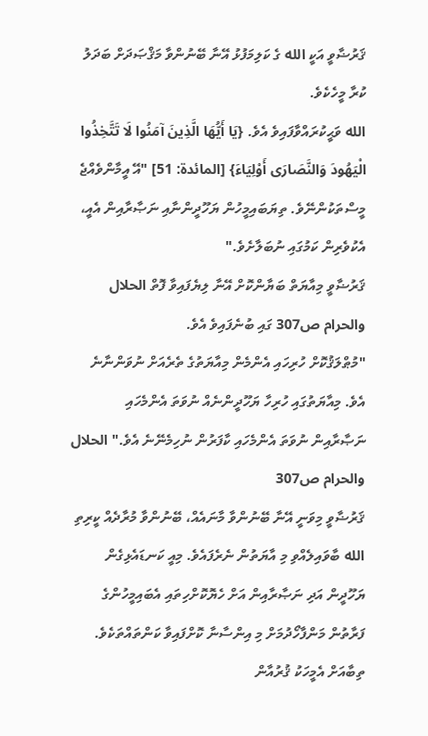ޤަރުޟާވީ އަކީ الله ގެ ކަލިމަފުޅު އޭނާ ބޭނުންވާ މަޤްޞަދަށް ބަދަލު ކުރާ މީހެކެވެ.
الله ވަޙީކުރައްވާފައިވެ އެވެ. {يَا أَيُّهَا الَّذِينَ آمَنُوا لَا تَتَّخِذُوا الْيَهُودَ وَالنَّصَارَى أَوْلِيَاءَ} [المائدة: 51] "އޭ އީމާންވެއްޖެ މީސްތަކުންނޭވެ. ތިޔަބައިމީހުން ޔަހޫދީންނާއި ނަޞާރާއިން އެއީ، އެކުވެރިން ކަމުގައި ނުބަލާށެވެ."
ޤަރުޟާވީ މިއާޔަތް ބަޔާންކޮށް އޭނާ ލިޔެފައިވާ ފޮތް الحلال والحرام ص307 ގައި ބުނެފައިވެ އެވެ.
"މުޠްލަޤުކޮށް ހުރިހައި އެންމެން މިއާޔަތުގެ ތެރެއަށް ނުވަންނާނެ އެވެ. މިއާޔަތުގައި ހުރިހާ ޔަހޫދީންނެއް ނުވަތަ އެންމެހައި ނަޞާރާއިން ނުވަތަ އެންމެހައި ކާފަރުން ނުހިމެނޭނެ އެވެ." الحلال والحرام ص307
ޤަރުޟާވީ މިވަނީ އޭނާ ބޭނުންވާ މާނައެއް، ބޭނުންވާ މުރާދެއް ކީރިތި الله ބާވައިލެއްވި މި އާޔަތުން ނެރެފައެވެ. މިއީ ކަނޑައެޅިގެން ޔަހޫދީން އަދި ނަޞާރާއިން އަށް ހެޔޮކޮށްހިތައި އެބައިމީހުންގެ ފަރާތުން މަންފާހޯދުމަށް މި އިންސާނާ ކޮށްފައިވާ ކަންތައްތަކެވެ.
ތިބާއަށް އެމީހަކު ޤުރުއާން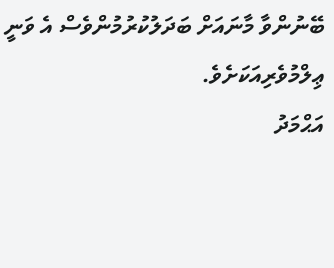ބޭނުންވާ މާނައަށް ބަދަލުކުރުމުންވެސް އެ ވަނީ ޢިލްމުވެރިއަކަށެވެ.
އަޙްމަދު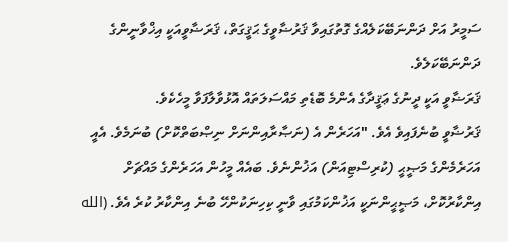ސަމީރު އަށް ދަންނަބޭކަލެއްގެ ގޮތުގައިވާ ޤަރުޟާވީގެ ޙަޤީގަތް، ޤަރަޟާވީއަކީ އިޚްވާނީންގެ ދަންނަބޭކަލެވެ.
ޤަރަޟާވީ އަކީ ދީނުގެ ޢަޤީދާގެ އެންމެ ބޮޑެތި މައްސަލަތައް އޮޅުވާލާފަވާ މީހެކެވެ.
ޤަރުޟާވީ ބުނެފައިވެ އެވެ. "އަހަރެން އެ (ނަޞާރާއިންނަށް ނިޞްބަތްކޮށް) ބުނަމެވެ. އެއީ އަހަރެމެންގެ މަޞީޙީ (ކުރިސްޓިއަން) އަޚުންނެވެ. ބައެއް މީހުން އަހަރެންގެ މައްޗަށް އިންކާރުކޮށް، މަޞީޙީންނަކީ އަޚުންކަމުގައި ވާނީ ކިހިނަކުންހޭ ބުނެ އިންކާރު ކުރެ އެވެ. (الله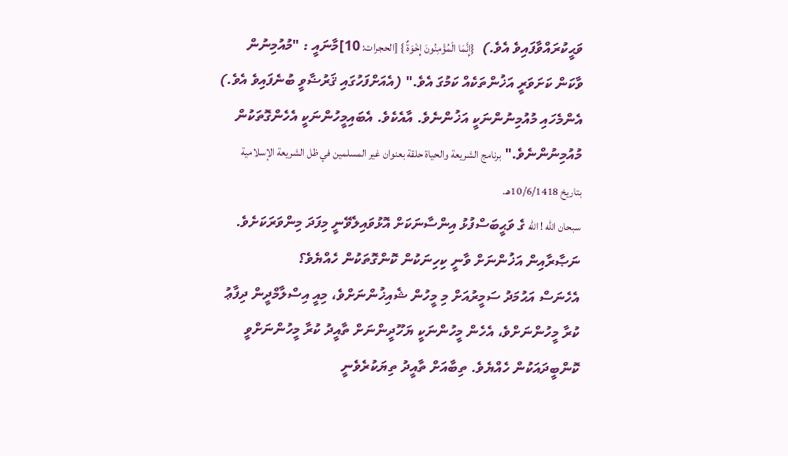ވަޙީކުރައްވާފައިވެ އެވެ.)  {إِنَّمَا الْمُؤْمِنُونَ إِخْوَةٌ } [الحجرات: 10]މާނައީ : "މުއުމިނުން ވާކަން ކަށަވަރީ އަޚުންތަކެއް ކަމުގަ އެވެ." (އެއަށްފަހުގައި ޤަރުޟާވީ ބުނެފައިވެ އެވެ.) އެންމެހައި މުއުމިނުންނަކީ އަޚުންނެވެ. އާއެކެވެ. އެބައިމީހުންނަކީ އެހެންގޮތަކުން މުއުމިނުންނެވެ." برنامج الشريعة والحياة حلقة بعنوان غير المسلمين في ظل الشريعة الإسلامية بتاريخ 10/6/1418هـ.
سبحان الله ! الله ގެ ވަޙީބަސްފުޅު އިންސާނަކަށް އޮޅުވައިލެވޭނީ މިފަދަ މިންވަރަކަށެވެ. ނަޞާރާއިން އަޚުންނަށް ވާނީ ކިހިނަކުން ކޮންގޮތަކުން ހެއްޔެވެ؟
އެހެނަސް އަޙުމަދު ސަމީރުއަށް މި މީހުން ޝެއިޚުންނަށްވެ، މިއީ އިސްލާމްދީން ދިފާޢު ކުރާ މީހުންނަށްވެ، އެހެން މީހުންނަކީ ޔަހޫދީންނަށް ތާއީދު ކުރާ މީހުންނަށްވީ ކޮންބީދައަކުން ހެއްޔެވެ. ތިބާއަށް ތާއީދު ތިޔަކުރެވެނީ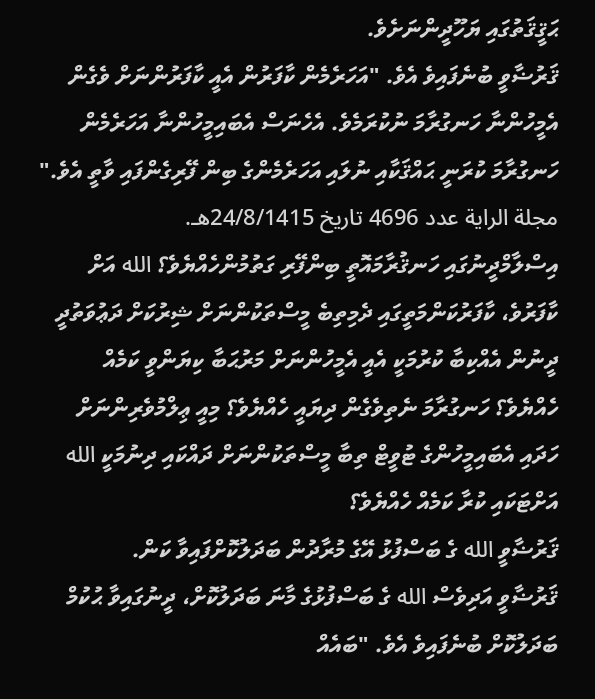ޙަޤީޤަތުގައި ޔަހޫދީންނަށެވެ.
ޤަރުޟާވީ ބުނެފައިވެ އެވެ. "އަހަރެމެން ކާފަރުން އެއީ ކާފަރުންނަށް ވެގެން އެމީހުންނާ ހަނގުރާމަ ނުކުރަމެވެ. އެހެނަސް އެބައިމީހުންނާ އަހަރެމެން ހަނގުރާމަ ކުރަނީ ޙައްޤަކާއި ނުލައި އަހަރެމެންގެ ބިން ފޭރިގެންފައި ވާތީ އެވެ." مجلة الراية عدد 4696 تاريخ 24/8/1415هـ.
އިސްލާމްދީނުގައި ހަނޤުރާމައޮތީ ބިންފޭރި ގަތުމުންހެއްޔެވެ؟ الله އަށް ކާފަރުވެ، ކާފަރުކަންމަތީގައި ދެމިތިބެ މީސްތަކުންނަށް ޝިރުކަށް ދަޢުވަތުދީ ދީނުން އެއްކިބާ ކުރުމަކީ އެއީ އެމީހުންނަށް މަރުޙަބާ ކިޔަންވީ ކަމެއް ހެއްޔެވެ؟ ހަނގުރާމަ ނެތިވެގެން ދިޔައީ ހެއްޔެވެ؟ މިއީ ޢިލްމުވެރިންނަށް ހަދައި އެބައިމީހުންގެ ޓުވީޓް ތިބާ މީސްތަކުންނަށް ދައްކައި ދިނުމަކީ الله އަށްޓަކައި ކުރާ ކަމެއް ހެއްޔެވެ؟
ޤަރުޟާވީ الله ގެ ބަސްފުޅު އޭގެ މުރާދުން ބަދަލުކޮށްފައިވާ ކަން.
ޤަރުޟާވީ އަދިވެސް الله ގެ ބަސްފުޅުގެ މާނަ ބަދަލުކޮށް، ދީނުގައިވާ ޙުކުމް ބަދަލުކޮށް ބުނެފައިވެ އެވެ. "ބައެއް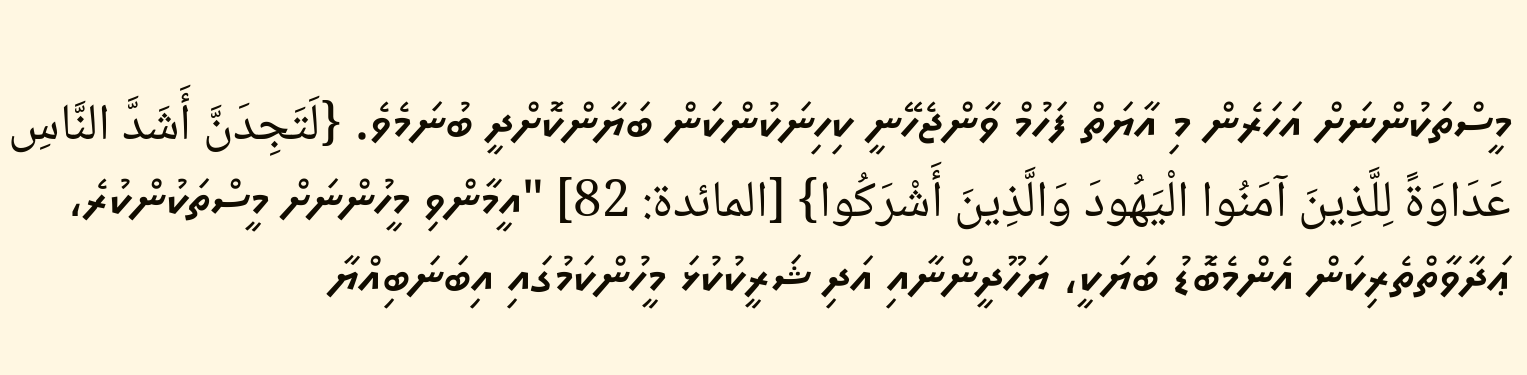މީސްތަކުންނަށް އަހަރެން މި އާޔަތް ފަހުމް ވާންޖެހޭނީ ކިހިނަކުންކަން ބަޔާންކޮށްދީ ބުނަމެވެ. {لَتَجِدَنَّ أَشَدَّ النَّاسِ عَدَاوَةً لِلَّذِينَ آمَنُوا الْيَهُودَ وَالَّذِينَ أَشْرَكُوا} [المائدة: 82] "އީމާންވި މީހުންނަށް މީސްތަކުންކުރެ، ޢަދާވާތްތެރިކަން އެންމެބޮޑު ބަޔަކީ، ޔަހޫދީންނާއި އަދި ޝަރީކުކުޅަ މީހުންކަމުގައި އިބަނަބިއްޔާ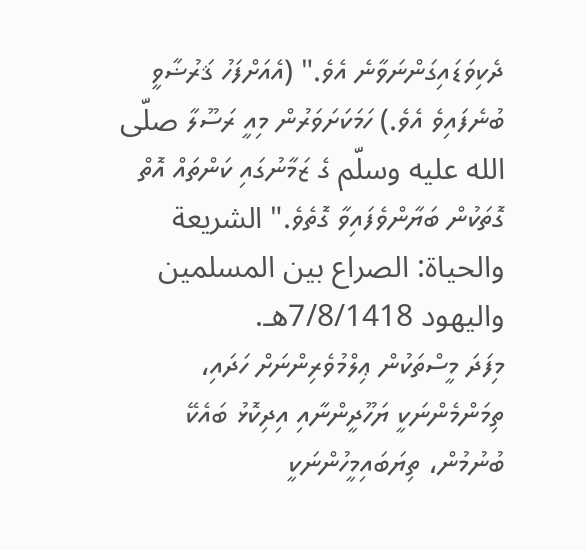ދެކިވަޑައިގަންނަވާނެ އެވެ." (އެއަށްފަހު ޤަރުޟާވީ ބުނެފައިވެ އެވެ.) ހަމަކަށަވަރުން މިއީ ރަސޫލާ صلّى الله عليه وسلّم ގެ ޒަމާނުގައި ކަންތައް އޮތް ގޮތަކުން ބަޔާންވެފައިވާ ގޮތެވެ." الشريعة والحياة: الصراع بين المسلمين واليهود 7/8/1418هـ.
މިފަދަ މީސްތަކުން ޢިލްމުވެރިންނަށް ހަދައި، ތިމަންމެންނަކީ ޔަހޫދީންނާއި އިދިކޮޅު ބައެކޭ ބުނުމުން، ތިޔަބައިމީހުންނަކީ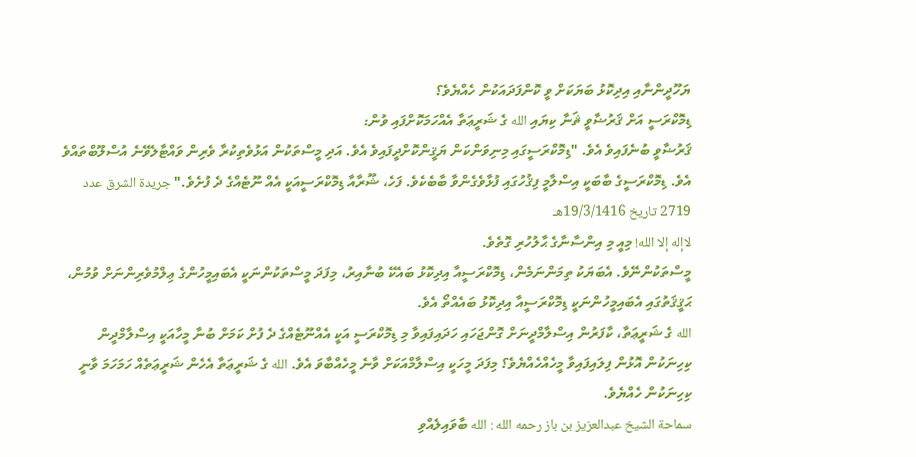ޔަހޫދީންނާއި އިދިކޮޅު ބަޔަކަށް ވީ ކޮންފަދައަކުން ހެއްޔެވެ؟
ޑިމޮކްރަސީ އަށް ޤަރުޟާވީ ޘަނާ ކިޔައި الله ގެ ޝަރީޢަތާ އެއްހަމަކޮށްފައި ވުން:
ޤަރުޟާވީ ބުނެފައިވެ އެވެ. "ޑިމޮކްރަސީގައި މިނިވަންކަން ޔަޤީންކޮށްދީފައިވެ އެވެ. އަދި މީސްތަކުން އަޅުވެތިކުރާ ވެރިން ވައްޓާލެވޭނެ އުސްލޫބްތައްވެ އެވެ. ޑިމޮކްރަސީގެ ބާބަކީ އިސްލާމީ ފިޤުހުގައި ފުޅާވެގެންވާ ބާބެކެވެ. ފަހެ، ޝޫރާއާ ޑިމޮކްރަސީއަކީ އެއް ނޫޓެއްގެ ދެ ފުށެވެ." جريدة الشرق عدد 2719 تاريخ 19/3/1416هـ
لاإله إلا الله! މިއީ މި އިންސާނާގެ ޙާލުހުރި ގޮތެވެ.
މީސްތަކުންނޭވެ. އެބަޔަކު ތިމަންނަމެން، ޑިމޮކްރަސީއާ އިދިކޮޅު ބައެކޭ ބުނާއިރު، މިފަދަ މީސްތަކުންނަކީ އެބައިމީހުންގެ ޢިލްމުވެރިންނަށް ވުމުން، ޙަޤީޤަތުގައި އެބައިމީހުންނަކީ ޑިމޮކްރަސީއާ އިދިކޮޅު ބައެއްތޯ އެވެ.
الله ގެ ޝަރީޢަތާ، ކާފަރުން އިސްލާމްދީނަށް ގޮންޖަހައި ހަދައިފައިވާ މި ޑިމޮކްރަސީ އަކީ އެއްނޫޓެއްގެ ދެ ފުށް ކަމަށް ބުނާ މީހާއަކީ އިސްލާމްދީން ކިހިނަކުން އޮޅުން ފިލައިފައިވާ މީހެއްހެއްޔެވެ؟ މިފަދަ މީހަކީ އިސްލާމްއަކަށް ވާނެ މީހެއްބާވަ އެވެ. الله ގެ ޝަރީޢަތާ އެހެން ޝަރީޢަތެއް ހަމަހަމަ ވާނީ ކިހިނަކުން ހެއްޔެވެ.
سماحة الشيخ عبدالعزيز بن باز رحمه الله : الله ބާވައިލެއްވި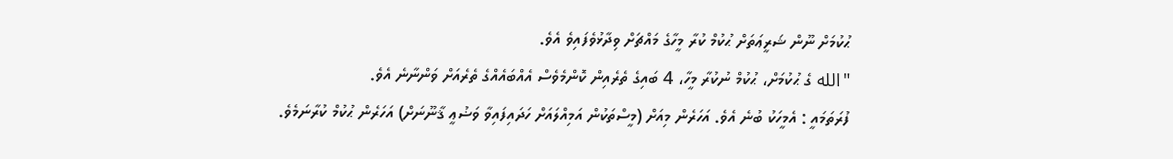ޙުކުމަށް ނޫން ޝަރީޢަތަށް ޙުކުމް ކުރާ މީހާގެ މައްޗަށް ވިދާޅުވެފައިވެ އެވެ.
"الله ގެ ޙުކުމަށް، ޙުކުމް ނުކުރާ މީހާ، 4 ބައިގެ ތެރެއިން ކޮންމެވެސް އެއްބައެއްގެ ތެރެއަށް ވަންނާނެ އެވެ.
ފުރަތަމައީ : އެމީހަކު ބުނެ އެވެ. އަހަރެން މިއަށް (މީސްތަކުން އަމިއްލައަށް ހަދައިފައިވާ ވަޟުޢީ ޤާނޫނަށް) އަހަރެން ޙުކުމް ކުރާނަމެވެ.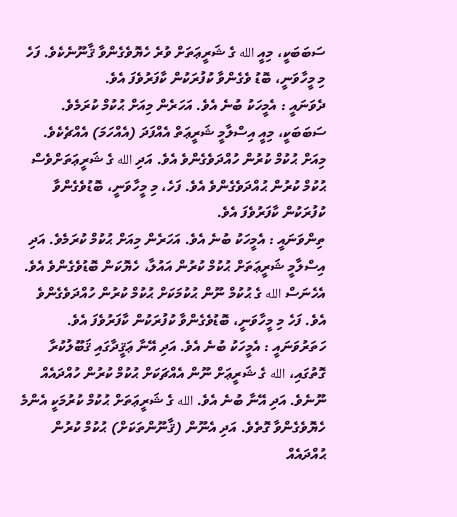ސަބަބަކީ، މިއީ الله ގެ ޝަރީޢަތަށް ވުރެ ހެޔޮވެގެންވާ ޤާނޫނެކެވެ. ފަހެ މި މީހާވަނީ، ބޮޑު ވެގެންވާ ކުފުރަކުން ކާފަރުވެފަ އެވެ.
ދެވަނައީ : އެމީހަކު ބުނެ އެވެ. އަހަރެން މިއަށް ޙުކުމް ކުރަމެވެ. ސަބަބަކީ، މިއީ އިސްލާމީ ޝަރީޢަތް އެއްފަދަ (އެއްހަމަ) އެއްޗެކެވެ. މިއަށް ޙުކުމް ކުރުން ހުއްދަވެގެންވެ އެވެ. އަދި الله ގެ ޝަރީޢަތަށްވެސް ޙުކުމް ކުރުން ޙުއްދަވެގެންވެ އެވެ. ފަހެ، މި މީހާވަނީ، ބޮޑުވެގެންވާ ކުފުރަކުން ކާފަރުވެފަ އެވެ.
ތިންވަނައީ : އެމީހަކު ބުނެ އެވެ. އަހަރެން މިއަށް ޙުކުމް ކުރަމެވެ. އަދި އިސްލާމީ ޝަރީޢަތަށް ޙުކުމް ކުރުން އައުލާ، ހެޔޮކަން ބޮޑުވެގެންވެ އެވެ. އެހެނަސް الله ގެ ޙުކުމް ނޫން ޙުކުމަކަށް ޙުކުމް ކުރުން ހުއްދަވެގެންވެ އެވެ. ފަހެ މި މީހާވަނީ، ބޮޑުވެގެންވާ ކުފުރަކުން ކާފަރުވެފަ އެވެ.
ހަތަރުވަނައީ : އެމީހަކު ބުނެ އެވެ. އަދި އޭނާ ޢަޤީދާގައި ޤަބޫލުކުރާ ގޮތުގައި، الله ގެ ޝަރީޢަށް ނޫން އެއްޗަކަށް ޙުކުމް ކުރުން ހުއްދައެއް ނޫނެވެ. އަދި އޭނާ ބުނެ އެވެ. الله ގެ ޝަރީޢަތަށް ޙުކުމް ކުރުމަކީ އެންމެ ހެޔޮވެގެންވާ ގޮތެވެ. އަދި އެނޫން (ޤާނޫންތަކަށް) ޙުކުމް ކުރުން ޙުއްދައެއް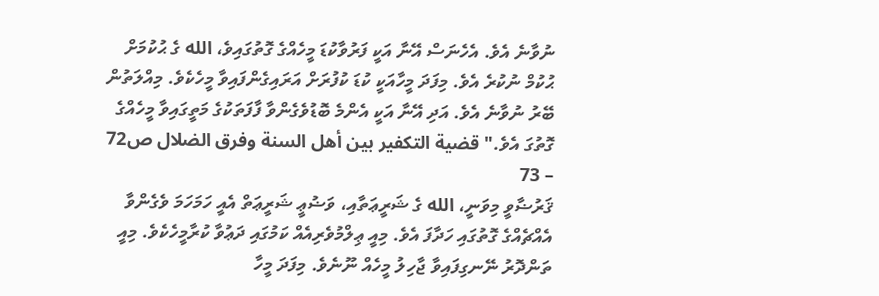ނުވާނެ އެވެ. އެހެނަސް އޭނާ އަކީ ފަރުވާކުޑަ މީހެއްގެ ގޮތުގައިވެ، الله ގެ ޙުކުމަށް ޙުކުމް ނުކުރެ އެވެ. މިފަދަ މީހާއަކީ ކުޑަ ކުފުރަށް އަރައިގެންފައިވާ މީހެކެވެ. މިއްލަތުން ބޭރު ނުވާނެ އެވެ. އަދި އޭނާ އަކީ އެންމެ ބޮޑުވެގެންވާ ފާފަތަކުގެ މަތީގައިވާ މީހެއްގެ ގޮތުގަ އެވެ." قضية التكفير بين أهل السنة وفرق الضلال ص72 – 73
ޤަރުޟާވީ މިވަނީ، الله ގެ ޝަރީޢަތާއި، ވަޟުޢީ ޝަރީޢަތް އެއީ ހަމަހަމަ ވެގެންވާ އެއްޗެއްގެ ގޮތުގައި ހަދާފަ އެވެ. މިއީ ޢިލްމުވެރިއެއް ކަމުގައި ދަޢުވާ ކުރާމީހެކެވެ. މިއީ ތަންދޮރު ނޭނގިފައިވާ ޖާހިލު މީހެއް ނޫނެވެ. މިފަދަ މީހާ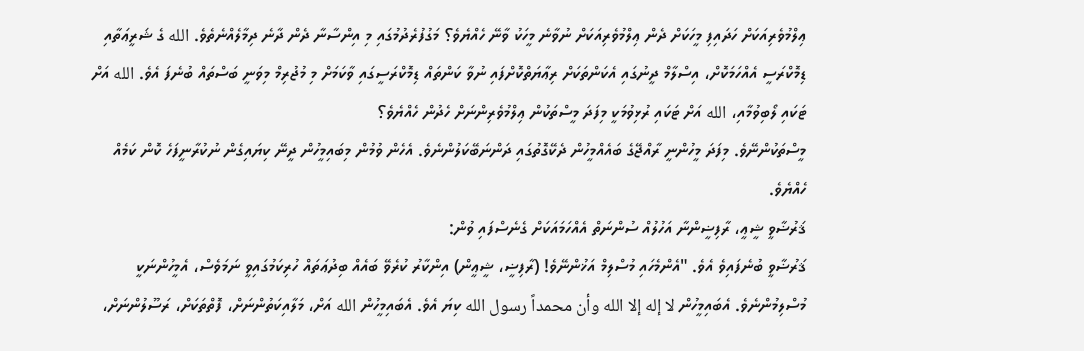ޢިލްމުވެރިއަކަށް ހަދައިފި މީހަކަށް ދެން ޢިލްމުވެރިއަކަށް ނުވާނެ މީހަކު ވާނޭ ހެއްޔެވެ؟ މަގުފުރެދުމުގައި މި އިންސާނާ ދެން ދާނެ ދިމާލެއްނެތެވެ. الله ގެ ޝަރީޢަތާއި ޑިމޮކްރަސީ އެއްހަމަކޮށް، އިސްލާމް ދީނުގައި އެކަންތަކަށް ރިޢާޔަތްކޮށްފައި ނުވާ ކަންތައް ޑިމޮކްރަސީގައި ވާކަމަށް މި މުޖުރިމް މިވަނީ ބަސްތައް ބުނެފަ އެވެ. الله އަށް ޓަކައި ލޯބިވުމާއި، الله އަށް ޓަކައި ރުޅިވުމަކީ މިފަދަ މީސްތަކުން ޢިލްމުވެރިންނަށް ހެދުން ހެއްޔެވެ؟
މީސްތަކުންނޭވެ. މިފަދަ މީހުންނީ ރާއްޖޭގެ ބައެއްމީހުން ދެކޭގޮތުގައި ދަންނަބޭކަލުންނެވެ. އެހެން ވުމުން މިބައިމީހުން ދީނޭ ކިޔައިގެން ނުކުރާނީފަހެ ކޮން ކަމެއް ހެއްޔެވެ.
ޤަރުޟާވީ ޝީޢީ، ރާފިޟީންނާ އަހުލުއް ސުންނަތް އެއްހަމައަކަށް ގެނެސްފައި ވުން:
ޤަރުޟާވީ ބުނެފައިވެ އެވެ. "އެންމެހައި މުސްލިމް އަޚުންނޭވެ! (ރާފިޟީ، ޝީޢީން) އިންކާރު ކުރެވޭ ބައެއް ބިދުޢަތައް ހުރިކަމުގައިވީ ނަމަވެސް، އެމީހުންނަކީ މުސްލިމުންނެވެ. އެބައިމީހުން لا إله إلا الله وأن محمداً رسول الله ކިޔަ އެވެ. އެބައިމީހުން الله އަށް، މަލާއިކަތުންނަށް، ފޮތްތަކަށް، ރަސޫލުންނަށް،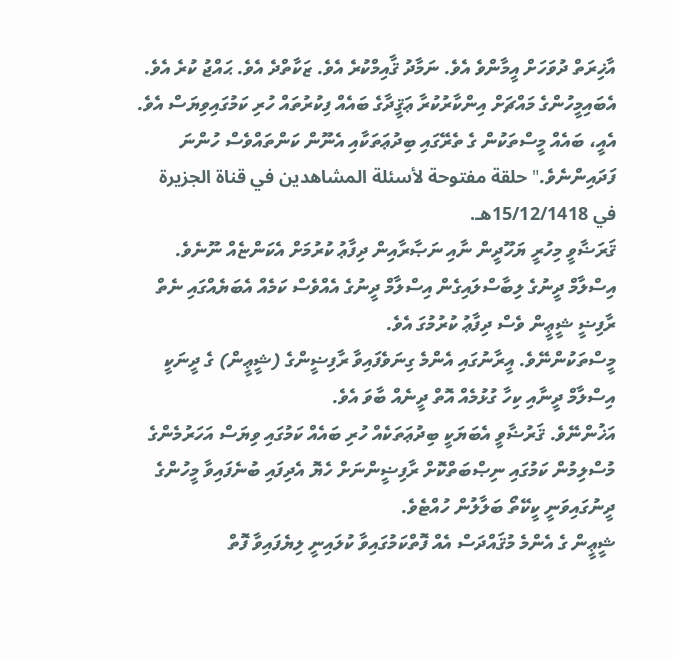އާޚިރަތް ދުވަހަށް އީމާންވެ އެވެ. ނަމާދު ޤާއިމްކުރެ އެވެ. ޒަކާތްދެ އެވެ. ޙައްޖު ކުރެ އެވެ. އެބައިމީހުންގެ މައްޗަށް އިންކާރުކުރާ ޢަޤީދާގެ ބައެއް ފިކުރުތައް ހުރި ކަމުގައިވިޔަސް އެވެ. އެއީ، ބައެއް މީސްތަކުން ގެ ތެރޭގައި ބިދުޢަތަކާއި އެނޫން ކަންތައްވެސް ހުންނަ ފަދައިންނެވެ." حلقة مفتوحة لأسئلة المشاهدين في قناة الجزيرة في 15/12/1418هـ.
ޤަރަޟާވީ މިހުރީ ޔަހޫދީން ނާއި ނަޞާރާއިން ދިފާޢު ކުރުމަށް އެކަންޏެއް ނޫނެވެ. އިސްލާމް ދީނުގެ ލިބާސްލައިގެން އިސްލާމް ދީނުގެ އެއްވެސް ކަމެއް އެބަޔެއްގައި ނެތް ރާފިޟީ ޝީޢީން ވެސް ދިފާޢު ކުރުމުގަ އެވެ.
މީސްތަކުންނޭވެ. އީރާނުގައި އެންމެ ގިނަވެފައިވާ ރާފިޟީންގެ (ޝީޢީން) ގެ ދީނަކީ އިސްލާމް ދީނާއި ކިހާ ގުޅުމެއް އޮތް ދީނެއް ބާވަ އެވެ.
އަޚުންނޭވެ. ޤަރުޟާވީ އެބަޔަކީ ބިދުޢަތަކެއް ހުރި ބައެއް ކަމުގައި ވިޔަސް އަހަރުމެންގެ މުސްލިމުން ކަމުގައި ނިޞްބަތްކޮށް ރާފިޟީންނަށް ހެޔޮ އެދިފައި ބުނެފައިވާ މީހުންގެ ދީނުގައިވަނީ ކީކޭތޯ ބަލާލުން ހުއްޓެވެ.
ޝީޢީން ގެ އެންމެ މުޤައްދަސް އެއް ފޮތްކަމުގައިވާ ކުލައިނީ ލިޔެފައިވާ ފޮތް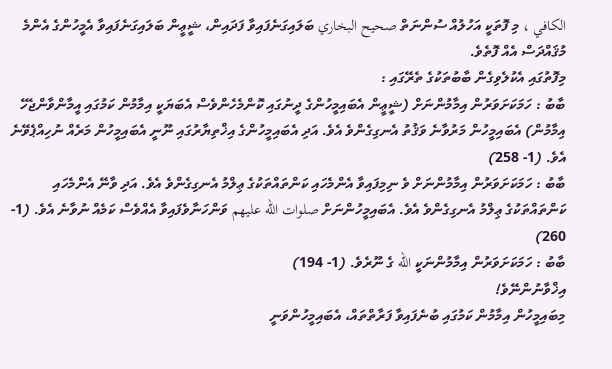الكافي ، މި ފޮތަކީ އަހުލުއް ސުންނަތް صحيح البخاري ބަލައިގަނެފައިވާ ފަދައިން، ޝީޢީން ބަލައިގަނެފައިވާ އެމީހުންގެ އެންމެ މުޤައްދަސް އެއް ފޮތެވެ.
މިފޮތުގައި އެކުލެވިގެން ބާބުތަކުގެ ތެރޭގައި :
ބާބު : ހަމަކަށަވަރުން އިމާމުންނަށް (ޝީޢީން އެބައިމީހުންގެ ދީނުގައި ކޮންމެހެންވެސް އެބަޔަކީ އިމާމުން ކަމުގައި އީމާންވާންޖެހޭ އިމާމުން) އެބައިމީހުން މަރުވާނެ ވަޤުތު އެނގިގެންވެ އެވެ. އަދި އެބައިމީހުންގެ އިޚްތިޔާރުގައި ނޫނީ އެބައިމީހުން މަރެއް ނުހިއްޕެވޭނެ އެވެ. (1- 258)
ބާބު : ހަމަކަށަވަރުން އިމާމުންނަށް ވެ ނިމިފައިވާ އެންމެހައި ކަންތައްތަކުގެ ޢިލްމު އެނގިގެންވެ އެވެ. އަދި ވާނޭ އެންމެހައި ކަންތައްތަކުގެ ޢިލްމު އެނގިގެންވެ އެވެ. އެބައިމީހުންނަށް صلوات الله عليهم ވަންހަނާވެފައިވާ އެއްވެސް ކަމެއް ނުވާނެ އެވެ. (1- 260)
ބާބު : ހަމަކަށަވަރުން އިމާމުންނަކީ الله ގެ ނޫރެވެ. (1- 194)
އިޚްވާނުންނޭވެ!
މިބައިމީހުން އިމާމުން ކަމުގައި ބުނެފައިވާ ފަރާތްތައް، އެބައިމީހުންވަނީ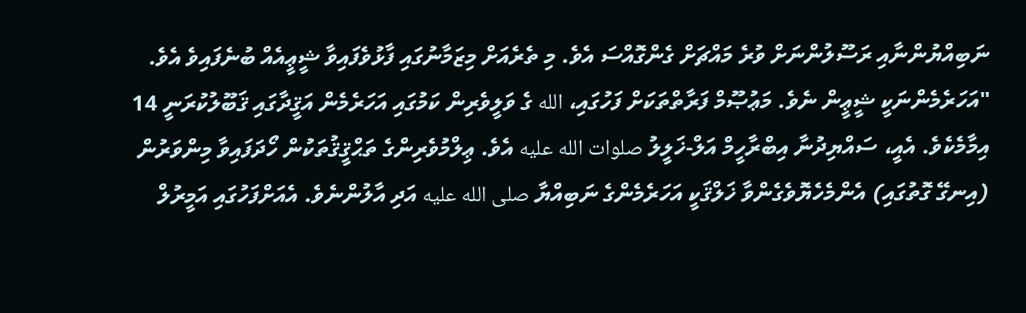ނަބިއްޔުންނާއި ރަސޫލުންނަށް ވުރެ މައްޗަށް ގެންގޮއްސަ އެވެ. މި ތެރެއަށް މިޒަމާނުގައި ފާޅުވެފައިވާ ޝީޢީއެއް ބުނެފައިވެ އެވެ. "އަހަރެމެންނަކީ ޝީޢީން ނެވެ. މަޢުޞޫމް ފަރާތްތަކަށް ފަހުގައި، الله ގެ ވަލީވެރިން ކަމުގައި އަހަރެމެން އަޤީދާގައި ޤަބޫލުކުރަނީ 14 އިމާމެކެވެ. އެއީ، ސައްޔިދުނާ އިބްރާހީމް އަލް-ޚަލީލު صلوات الله عليه އެވެ. ޢިލްމުވެރިންގެ ތަޙްޤީޤުތަކުން ހޯދަފައިވާ މިންވަރުން (އިނގޭ ގޮތުގައި) އެންމެހެޔޮވެގެންވާ ޚަލްޤަކީ އަހަރެމެންގެ ނަބިއްޔާ صلى الله عليه އަދި އާލުންނެވެ. އެއަށްފަހުގައި އަމީރުލް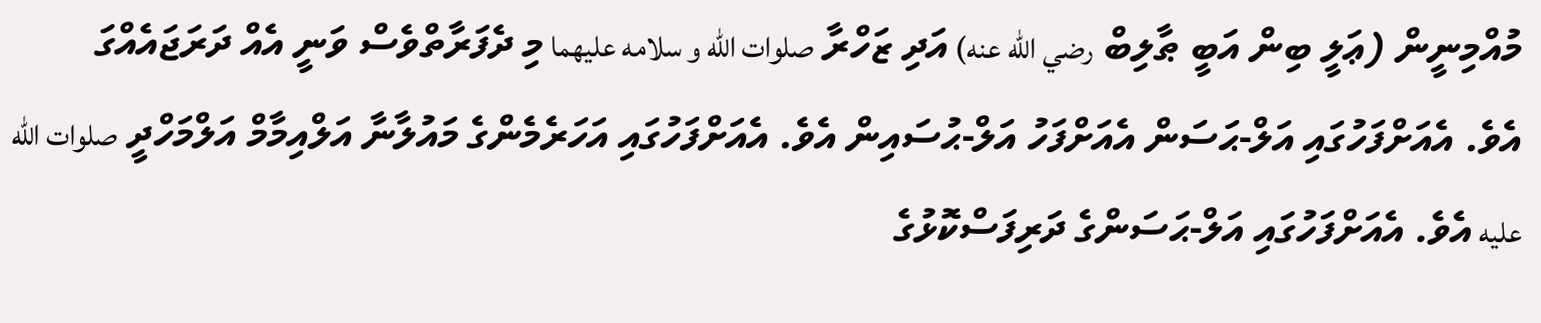މުއްމިނީން (ޢަލީ ބިން އަބީ ޠާލިބް رضي الله عنه) އަދި ޒަހްރާ صلوات الله و سلامه عليهما މި ދެފަރާތްވެސް ވަނީ އެއް ދަރަޖައެއްގަ އެވެ. އެއަށްފަހުގައި އަލް-ޙަސަން އެއަށްފަހު އަލް-ޙުސައިން އެވެ. އެއަށްފަހުގައި އަހަރެމެންގެ މައުލާނާ އަލްއިމާމް އަލްމަހްދީ صلوات الله عليه އެވެ. އެއަށްފަހުގައި އަލް-ޙަސަންގެ ދަރިފަސްކޮޅުގެ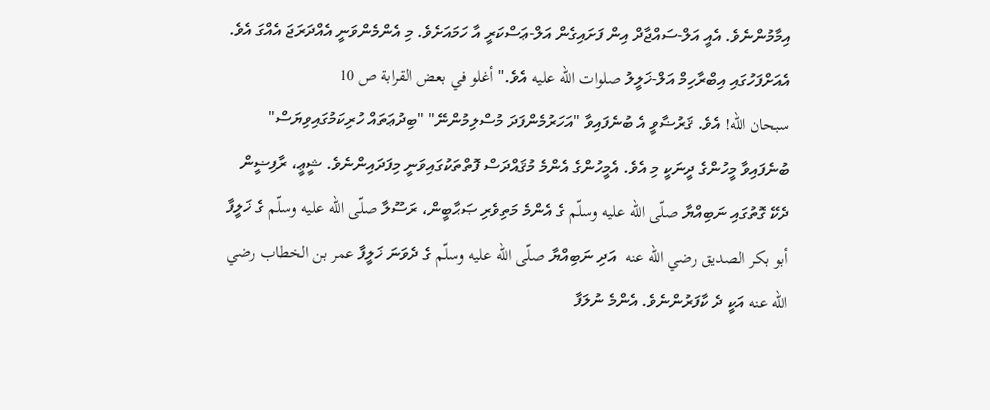އިމާމުންނެވެ. އެއީ އަލް-ސައްޖާދް އިން ފަށައިގެން އަލް-ޢަސްކަރީ އާ ހަމައަށެވެ. މި އެންމެންވަނީ އެއްދަރަޖަ އެއްގަ އެވެ. އެއަށްފަހުގައި އިބްރާހިމް އަލް-ޚަލީލު صلوات الله عليه އެވެ." أغلو في بعض القرابة ص 10
سبحان الله! އެވެ. ޤަރުޟާވީ އެ ބުނެފައިވާ "އަހަރުމެންފަދަ މުސްލިމުންނޭ" "ބިދުޢަތައް ހުރިކަމުގައިވިޔަސް" ބުނެފައިވާ މީހުންގެ ދީނަކީ މި އެވެ. އެމީހުންގެ އެންމެ މުޤައްދަސް ފޮތްތަކުގައިވަނީ މިފަދައިންނެވެ. ޝީޢީ، ރާފިޟީން ދެކޭ ގޮތުގައި ނަބިއްޔާ صلّى الله عليه وسلّم ގެ އެންމެ މަތިވެރި ޞަޙާބީން، ރަސޫލާ صلّى الله عليه وسلّم ގެ ޚަލީފާ أبو بكر الصديق رضي الله عنه  އަދި ނަބިއްޔާ صلّى الله عليه وسلّم ގެ ދެވަނަ ޚަލީފާ عمر بن الخطاب رضي الله عنه އަކީ ދެ ކާފަރުންނެވެ. އެންމެ ނުލަފާ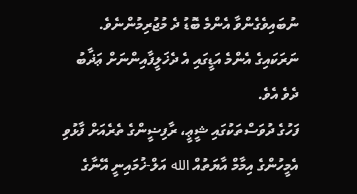ނުބައިވެގެންވާ އެންމެ ބޮޑު ދެ މުޖުރިމުންނެވެ. ނަރަކައިގެ އެންމެ އަޑީގައި އެ ދެޚަލީފާއިންނަށް ޢަޛާބު ދެވެ އެވެ.
ފަހުގެ ދުވަސްތަކުގައި ޝީޢީ، ރާފިޟީންގެ ތެރެއަށް ފާޅުވި އެމީހުންގެ އިމާމް އާޔަތުއް الله އަލް-ޚުމައިނީ އޭނާގެ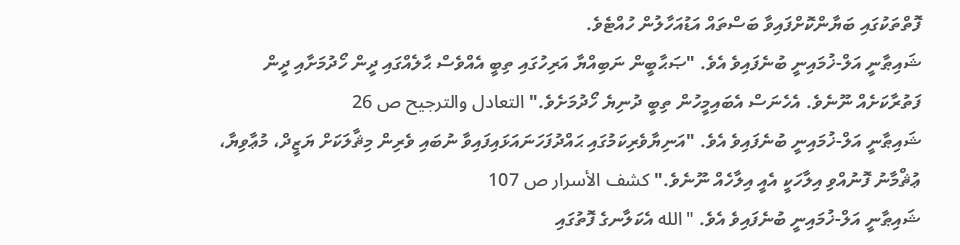ފޮތްތަކުގައި ބަޔާންކޮށްފައިވާ ބަސްތައް އަޑުއަހާލުން ހުއްޓެވެ.
ޝައިޠާނީ އަލް-ޚުމައިނީ ބުނެފައިވެ އެވެ. "ޞަޙާބީން ނަބިއްޔާ އަރިހުގައި ތިބީ އެއްވެސް ޙާލެއްގައި ދީން ހޯދުމަށާއި ދީން ފަތުރާކަށެއް ނޫނެވެ. އެހެނަސް އެބައިމީހުން ތިބީ ދުނިޔެ ހޯދުމަށެވެ." التعادل والترجيح ص 26
ޝައިޠާނީ އަލް-ޚުމައިނީ ބުނެފައިވެ އެވެ. "އަނިޔާވެރިކަމުގައި ޙައްދުފަހަނައަޅައިފައިވާ ނުބައި ވެރިން މިޘާލަކަށް ޔަޒީދް، މުޢާވިޔާ، ޢުޘްމާނު ފޮނުއްވި އިލާހަކީ އެއީ އިލާހެއް ނޫނެވެ." كشف الأسرار ص 107
ޝައިޠާނީ އަލް-ޚުމައިނީ ބުނެފައިވެ އެވެ. "الله އެކަލާނގެ ފޮތުގައި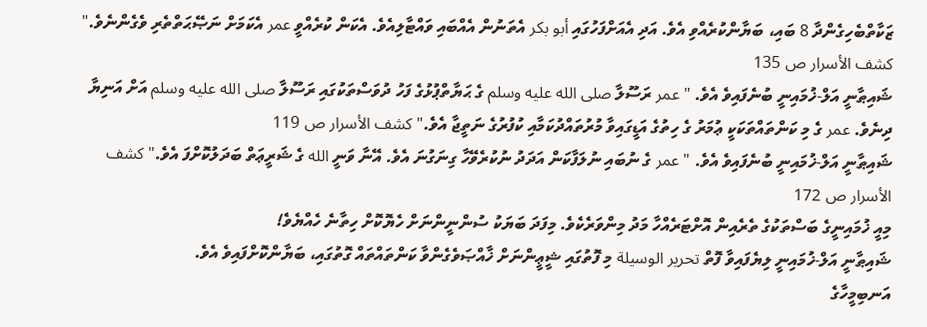ޒަކާތްބެހިގެންދާ 8 ބައި، ބަޔާންކުރެއްވި އެވެ. އަދި އެއަށްފަހުގައި أبو بكر އެތަނުން އެއްބައި ވައްޓާލިއެވެ. އެކަން ކުރެއްވީ عمر އެކަމަށް ނަޞޭޙަތްތެރި ވެގެންނެވެ." كشف الأسرار ص 135
ޝައިޠާނީ އަލް-ޚުމައިނީ ބުނެފައިވެ އެވެ. " عمر ރަސޫލާ صلى الله عليه وسلم ގެ ޙަޔާތްޕުޅުގެ ފަހު ދުވަސްތަކުގައި ރަސޫލާ صلى الله عليه وسلم އަށް އަނިޔާ ދިނެވެ. عمر ގެ މި ކަންތައްތަކަކީ ޢުމަރު ގެ ހިތުގެ އަޑީގައިވާ މުރުތައްދުކަމާއި ކުފުރުގެ ނަތީޖާ އެވެ." كشف الأسرار ص 119
ޝައިޠާނީ އަލް-ޚުމައިނީ ބުނެފައިވެ އެވެ. " عمر ގެ ނުބައި ނުލަފާކަން އަދަދު ނުކުރެވޭހާ ގިނަގުނަ އެވެ. އޭނާ ވަނީ الله ގެ ޝަރީޢަތް ބަދަލުކޮށްފަ އެވެ." كشف الأسرار ص 172
މިއީ ޚުމައިނީގެ ބަސްތަކުގެ ތެރެއިން އޮށްޓަރެއްހާ މަދު މިންވަރެކެވެ. މިފަދަ ބަޔަކު ސުންނީންނަށް ހެޔޮކޮށް ހިތާނެ ހެއްޔެވެ!
ޝައިޠާނީ އަލް-ޚުމައިނީ ލިޔެފައިވާ ފޮތް تحرير الوسيلة މި ފޮތުގައި ޝީޢީންނަށް ޚާއްޞަވެގެންވާ ކަންތައްތައް ގޮތުގައި، ބަޔާންކޮށްފައިވެ އެވެ.
އަނބިމީހާގެ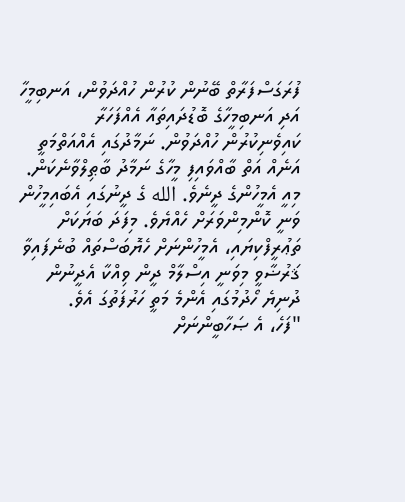ފުރަގަސްފަރާތް ބޭނުން ކުރުން ހުއްދަވުން، އަނބިމީހާ އަދި އަނބިމީހާގެ ބޮޑުދައިތައާ އެއްފަހަރާ ކައިވެނިކުރުން ހުއްދަވުން. ނަމާދުގައި އެއްއަތްމަތީ އަނެއް އަތް ބާއްވައިފި މީހާގެ ނަމާދު ބާޠިލްވާނެކަން.
މިއީ އެމީހުންގެ ދީނެވެ. الله ގެ ދީނުގައި އެބައިމީހުން ވަނީ ކޮންމިންވަރަށް ހެއްޔެވެ. މިފަދަ ބަޔަކަށް ތަޢުރީފްކިޔައި، އެމީހުންނަށް ހެޔޮބަސްތައް ބުނެފައިވާ ޤަރުޟާވީ މިވަނީ އިސްލާމް ދީން ވިއްކާ އެދީނުން ދުނިޔެ ހޯދުމުގައި އެންމެ މަތީ ހަރުފަތުގަ އެވެ.
"ފަހެ، އެ ޞަހާބީންނަށް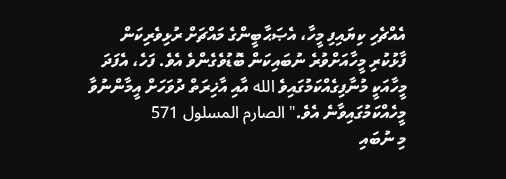އެއްޗެހި ކިޔައިފި މީހާ، އެޞަޙާބީންގެ މައްޗަށް ރުޅިވެރިކަން ފާޅުކުރި މީހާއަށްވުރެ ނުބައިކަން ބޮޑުވެގެންވެ އެވެ. ފަހެ، އެފަދަ މީހާއަކީ މުނާފިގެއްކަމުގައިވެ الله އާއި އާޚިރަތް ދުވަހަށް އީމާންނުވާ މީހެއްކަމުގައިވާނެ އެވެ." الصارم المسلول 571
މި ނުބައި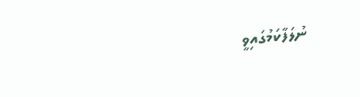ނުލަފާކަމުގައިވީ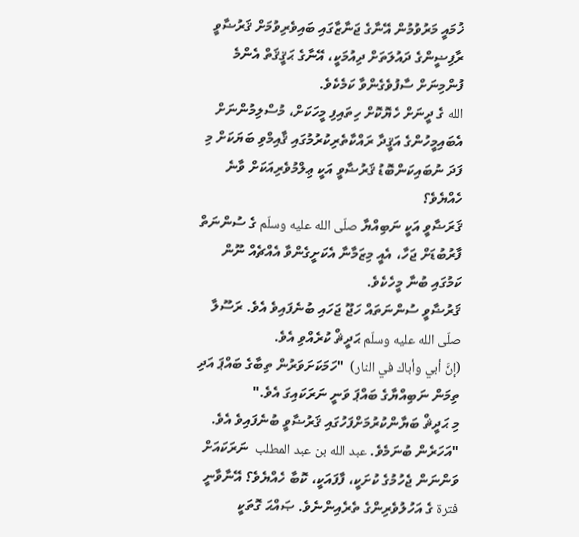ޚުމައީ މަރުވުމުން އޭނާގެ ޖަނާޒާގައި ބައިވެރިވުމަށް ޤަރުޟާވީ ރާފިޟީންގެ ދައުލަތަށް ދިއުމަކީ، އޭނާގެ ޙަޤީޤަތް އެންމެ ފުންމިނަށް ސާފުވެގެންވާ ކަމެކެވެ.
الله ގެ ދީނަށް ހެޔޮކޮށް ހިތައިފި މީހަކަށް، މުސްލިމުންނަށް އެބައިމީހުންގެ އަޤީދާ ރައްކާތެރިކުރުމުގައި ޤާއިމްވި ބަޔަކަށް މި ފަދަ ނުބައިކަންބޮޑު ޤަރުޟާވީ އަކީ ޢިލްމުވެރިއަކަށް ވާނެ ހެއްޔެވެ؟
ޤަރަޟާވީ އަކީ ނަބިއްޔާ صلّى الله عليه وسلّم ގެ ސުންނަތް ފާރުބުޑަށް ޖަހާ، އެއީ މިޒަމާނާ އެކަށީގެންވާ އެއްޗެއް ނޫން ކަމުގައި ބުނާ މީހެކެވެ.
ޤަރުޟާވީ ސުންނަތައް ހަޖޫ ޖަހައި ބުނެފައިވެ އެވެ. ރަސޫލާ صلّى الله عليه وسلّم ޙަދީޘް ކުރެއްވި އެވެ.
(إنَّ أبي وأباك في النار)  "ހަމަކަށަވަރުން ތިބާގެ ބައްޕަ އަދި ތިމަން ނަބިއްޔާގެ ބައްޕަ ވަނީ ނަރަކައިގަ އެވެ."
މި ޙަދީޘް ބަޔާންކުރުމަށްފަހުގައި ޤަރުޟާވީ ބުނެފައިވެ އެވެ. "އަހަރެން ބުނަމެވެ. عبد الله بن عبد المطلب  ނަރަކައަށް ވަންނަން ޖެހުމުގެ ކުށަކީ، ފާފައަކީ، ކޮބާ ހެއްޔެވެ؟ އޭނާވާނީ فترة ގެ އަހުލުވެރިންގެ ތެރެއިންނެވެ. ޞައްޙަ ގޮތަކީ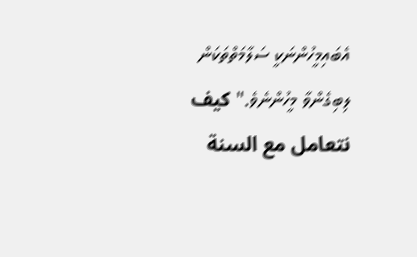އެބައިމީހުންނަކީ ސަލާމަތްތަކަން ލިބިގެންވާ މީހުންނެވެ." كيف نتعامل مع السنة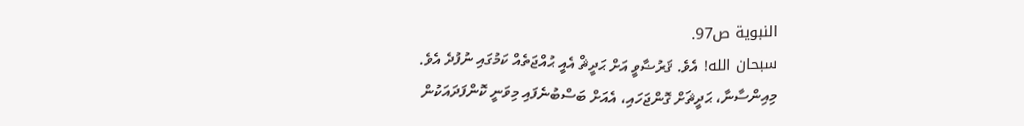النبوية ص97.
سبحان الله! އެވެ. ޤަރުޟާވީ އަށް ޙަދީޘް އެއީ ޙުއްޖަތެއް ކަމުގައި ނުފުދެ އެވެ.
މިއިންސާނާ، ޙަދީޘަށް ގޮންޖަހައި، އެއަށް ބަސްބުނެފައި މިވަނީ ކޮންފަދައަކުން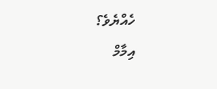ހެއްޔެވެ؟
އިމާމް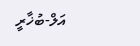އަލް-ބުޚާރީ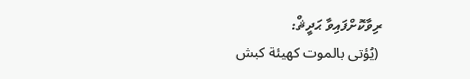ރިވާކޮށްފައިވާ ޙަދީޘް:
 (يُؤتى بالموت كهيئة كبش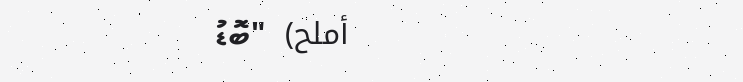أملح)  "ބޮޑު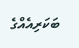ބަކަރިއެއްގެ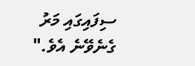ސިފައިގައި މަރު ގެނެވޭނެ އެވެ."